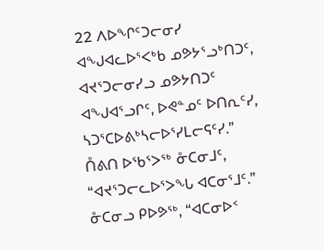22 ᐱᐅᖏᑦᑐᓕᓂᓯ ᐊᖑᐊᓚᐅᕐᐸᒃᑲ ᓄᕗᔭᕐᓗᒃᑎᑐᑦ, ᐊᔪᕐᑐᓕᓂᓯᓗ ᓄᕗᔭᑎᑐᑦ ᐊᖑᐊᕐᓗᒋᑦ, ᐅᕙᓐᓄᑦ ᐅᑎᕆᑦᓯ, ᓴᑐᕐᑕᐅᕕᒃᓴᓕᐅᕐᓯᒪᓕᕋᑦᓯ.”
ᑍᕕᑎ ᐅᖃᕐᐳᖅ ᓁᑕᓂᒧᑦ, “ᐊᔪᕐᑐᓕᓚᐅᕐᐳᖓ ᐊᑕᓂᕐᒧᑦ.” ᓁᑕᓂᓗ ᑭᐅᕗᖅ, “ᐊᑕᓂᐅᑉ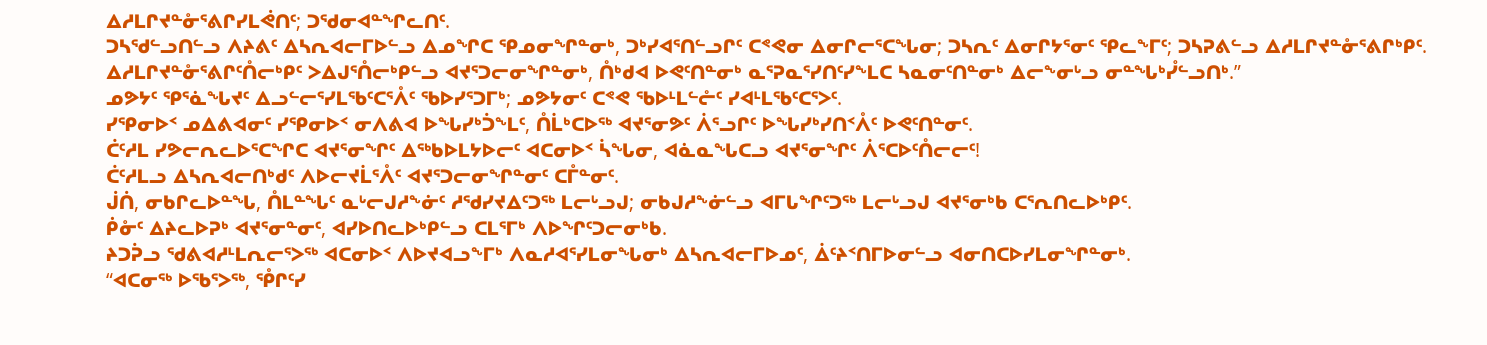ᐃᓱᒪᒋᔪᓐᓁᕐᕕᒋᓯᒪᕚᑎᑦ; ᑐᖁᓂᐊᓐᖏᓚᑎᑦ.
ᑐᓴᖁᓪᓗᑎᓪᓗ ᐱᔨᕕᑦ ᐃᓴᕆᐊᓕᒥᐅᓪᓗ ᐃᓄᖏᑕ ᕿᓄᓂᖏᓐᓂᒃ, ᑐᒃᓯᐊᕐᑎᓪᓗᒋᑦ ᑕᕝᕙᓂ ᐃᓂᒋᓕᕐᑕᖓᓂ; ᑐᓴᕆᑦ ᐃᓂᒋᔭᕐᓂᑦ ᕿᓚᖕᒥᑦ; ᑐᓴᕈᕕᓪᓗ ᐃᓱᒪᒋᔪᓐᓁᕐᕕᒋᒃᑭᑦ.
ᐃᓱᒪᒋᔪᓐᓁᕐᕕᒋᑦᑍᓕᒃᑭᑦ ᐳᐃᒍᕐᑍᓕᒃᑭᓪᓗ ᐊᔪᕐᑐᓕᓂᖏᓐᓂᒃ, ᑍᒃᑯᐊ ᐅᕙᑦᑎᓐᓂᒃ ᓇᕐᕈᓇᕐᓯᑎᑦᓯᖕᒪᑕ ᓴᓇᓂᑦᑎᓐᓂᒃ ᐃᓕᖕᓂᒡᓗ ᓂᓐᖓᒃᓮᓪᓗᑎᒃ.”
ᓄᕗᔭᑦ ᕿᕐᓈᖓᔪᑦ ᐃᓗᓪᓕᕐᓯᒪᖃᑦᑕᕐᐰᑦ ᖃᐅᓯᕐᑐᒥᒃ; ᓄᕗᔭᓂᑦ ᑕᕝᕙ ᖃᐅᒻᒪᓪᓔᑦ ᓯᐊᒻᒪᖃᑦᑕᕐᐳᑦ.
ᓯᕿᓂᐅᑉ ᓄᐃᕕᐊᓂᑦ ᓯᕿᓂᐅᑉ ᓂᐱᕕᐊ ᐅᖓᓯᒃᑑᖕᒪᑦ, ᑍᒫᒃᑕᐅᖅ ᐊᔪᕐᓂᕗᑦ ᐲᕐᓗᒋᑦ ᐅᖓᓯᒃᓯᑎᑉᐰᑦ ᐅᕙᑦᑎᓐᓂᑦ.
ᑖᑦᓱᒪ ᓯᕗᓕᕆᓚᐅᕐᑕᖏᑕ ᐊᔪᕐᓂᖏᑦ ᐃᖅᑲᐅᒪᔭᐅᓕᑦ ᐊᑕᓂᐅᑉ ᓵᖓᓂ, ᐊᓈᓇᖓᑕᓗ ᐊᔪᕐᓂᖏᑦ ᐲᕐᑕᐅᑦᑍᓕᓕᑦ!
ᑖᑦᓱᒪᓗ ᐃᓴᕆᐊᓕᑎᒃᑯᑦ ᐱᐅᓕᔪᒫᕐᐰᑦ ᐊᔪᕐᑐᓕᓂᖏᓐᓂᑦ ᑕᒤᓐᓂᑦ.
ᒎᑏ, ᓂᑲᒋᓚᐅᓐᖓ, ᑍᒪᓐᖓᑦ ᓇᒡᓕᒍᓱᖕᓃᑦ ᓱᖁᓯᔪᐃᑦᑐᖅ ᒪᓕᒡᓗᒍ; ᓂᑲᒍᓱᖕᓃᓪᓗ ᐊᒥᒐᖏᑦᑐᖅ ᒪᓕᒡᓗᒍ ᐊᔪᕐᓂᒃᑲ ᑕᕐᕆᑎᓚᐅᒃᑭᑦ.
ᑮᓁᑦ ᐃᔨᓚᐅᕈᒃ ᐊᔪᕐᓂᓐᓂᑦ, ᐊᓯᐅᑎᓚᐅᒃᑭᓪᓗ ᑕᒪᕐᒥᒃ ᐱᐅᖏᑦᑐᓕᓂᒃᑲ.
ᔨᑐᕉᓗ ᖁᕕᐊᓱᒻᒪᕆᓕᕐᐳᖅ ᐊᑕᓂᐅᑉ ᐱᐅᔪᐊᓗᖕᒥᒃ ᐱᓇᓱᐊᕐᓯᒪᓂᖓᓂᒃ ᐃᓴᕆᐊᓕᒥᐅᓄᑦ, ᐄᑦᔨᑉᑎᒥᐅᓂᓪᓗ ᐊᓂᑎᑕᐅᓯᒪᓂᖏᓐᓂᒃ.
“ᐊᑕᓂᖅ ᐅᖃᕐᐳᖅ, ᕾᒋᑦᓯ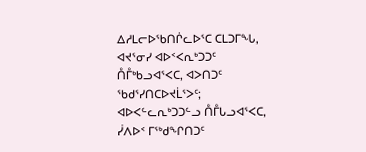ᐃᓱᒪᓕᐅᖃᑎᒌᓚᐅᕐᑕ ᑕᒪᑐᒥᖓ, ᐊᔪᕐᓂᓯ ᐊᐅᑉᐸᕆᒃᑐᑐᑦ ᑍᒤᒃᑲᓗᐊᕐᐸᑕ, ᐊᐳᑎᑐᑦ ᖃᑯᕐᓯᑎᑕᐅᔪᒫᕐᐳᑦ; ᐊᐅᐸᓪᓚᕆᒃᑐᑐᓪᓗ ᑍᒤᒐᓗᐊᕐᐸᑕ, ᓰᐱᐅᑉ ᒥᖅᑯᖏᑎᑐᑦ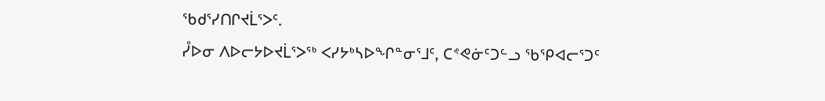ᖃᑯᕐᓯᑎᒋᔪᒫᕐᐳᑦ.
ᓮᐅᓂ ᐱᐅᓕᔭᐅᔪᒫᕐᐳᖅ ᐸᓯᔭᒃᓴᐅᖏᓐᓂᕐᒧᑦ, ᑕᕝᕙᓃᑦᑐᓪᓗ ᖃᕿᐊᓕᕐᑐᑦ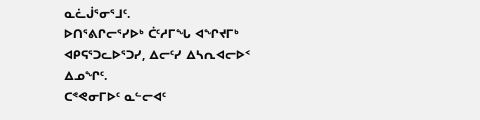ᓇᓛᒎᕐᓂᕐᒧᑦ.
ᐅᑎᕐᕕᒋᓕᕐᓯᐅᒃ ᑖᑦᓱᒥᖓ ᐊᖏᔪᒥᒃ ᐊᑭᕋᕐᑐᓚᐅᕐᑐᓯ, ᐃᓕᑦᓯ ᐃᓴᕆᐊᓕᐅᑉ ᐃᓄᖏᑦ.
ᑕᕝᕙᓂᒥᐅᑦ ᓇᓪᓕᐊᑦ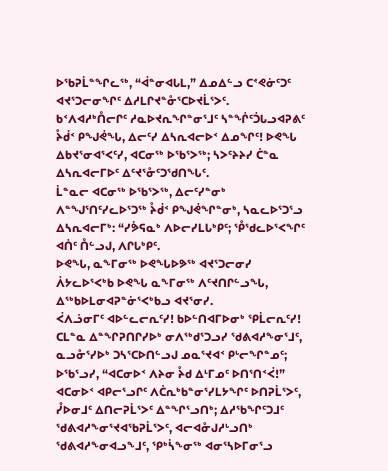ᐅᖃᕈᒫᓐᖏᓚᖅ, “ᐋᓐᓂᐊᒐᒪ,” ᐃᓄᐃᓪᓗ ᑕᕝᕙᓃᑦᑐᑦ ᐊᔪᕐᑐᓕᓂᖏᑦ ᐃᓱᒪᒋᔪᓐᓁᕐᑕᐅᔪᒫᕐᐳᑦ.
ᑲᑉᐱᐊᓱᒃᑍᓕᒋᑦ ᓱᓇᐅᔪᕆᖏᓐᓂᕐᒧᑦ ᓴᓐᖐᑦᑑᒐᓗᐊᕈᕕᑦ ᔧᑰᑉ ᑭᖑᕚᖓ, ᐃᓕᑦᓯ ᐃᓴᕆᐊᓕᐅᑉ ᐃᓄᖏᑦ! ᐅᕙᖓ ᐃᑲᔪᕐᓂᐊᕐᐸᑦᓯ, ᐊᑕᓂᖅ ᐅᖃᕐᐳᖅ; ᓴᐳᑦᔨᔨᓯ ᑖᓐᓇ ᐃᓴᕆᐊᓕᒥᐅᑦ ᐃᑦᔪᕐᓁᑦᑐᖁᑎᖓᑦ.
ᒫᓐᓇᓕ ᐊᑕᓂᖅ ᐅᖃᕐᐳᖅ, ᐃᓕᑦᓯᓐᓂᒃ ᐱᓐᖑᕐᑎᑦᓯᓚᐅᕐᑐᖅ ᔧᑰᑉ ᑭᖑᕚᖏᓐᓂᒃ, ᓴᓇᓚᐅᕐᑐᕐᓗ ᐃᓴᕆᐊᓕᒥᒃ: “ᓯᕘᕋᓇᒃ ᐱᐅᓕᓯᒪᒐᒃᑭᑦ; ᕾᖁᓚᐅᕐᐸᖏᑦ ᐊᑏᑦ ᑍᓪᓗᒍ, ᐱᒋᒐᒃᑭᑦ.
ᐅᕙᖓ, ᓇᖕᒥᓂᖅ ᐅᕙᖓᐅᕗᖅ ᐊᔪᕐᑐᓕᓂᓯ ᐲᔭᓚᐅᕐᐸᒃᑲ ᐅᕙᖓ ᓇᖕᒥᓂᖅ ᐱᑦᔪᑎᒋᓪᓗᖓ, ᐃᖅᑲᐅᒪᓂᐊᕈᓐᓃᕐᐸᒃᑲᓗ ᐊᔪᕐᓂᓯ.
ᐹᐱᓘᓂᒥᑦ ᐊᐅᓪᓚᓕᕆᑦᓯ! ᑲᐅᓪᑎᐊᒥᐅᓂᒃ ᕿᒫᓕᕆᑦᓯ! ᑕᒪᓐᓇ ᐃᓐᖏᕈᑎᒋᓯᐅᒃ ᓂᐱᖅᑯᕐᑐᓗᓯ ᖁᕕᐊᓱᖕᓂᕐᒧᑦ, ᓇᓗᓁᕐᓯᐅᒃ ᑐᓴᕐᑕᐅᑎᓪᓗᒍ ᓄᓇᕐᔪᐊᑉ ᑭᒡᓕᖏᓐᓄᑦ; ᐅᖃᕐᓗᓯ, “ᐊᑕᓂᐅᑉ ᐱᔨᓂ ᔧᑯ ᐃᒻᒥᓄᑦ ᐅᑎᕐᑎᑉᐹ!”
ᐊᑕᓂᐅᑉ ᐊᑭᓕᕐᓗᒋᑦ ᐱᑖᕆᒃᑲᓐᓂᕐᓯᒪᔭᖏᑦ ᐅᑎᕈᒫᕐᐳᑦ, ᓮᐅᓂᒧᑦ ᐃᑎᓕᕈᒫᕐᐳᑦ ᐃᓐᖏᕐᓗᑎᒃ; ᐃᓱᖃᖏᑦᑐᒧᑦ ᖁᕕᐊᓱᖕᓂᕐᔪᐊᖃᕈᒫᕐᐳᑦ, ᐊᓕᐊᓁᒍᓱᒡᓗᑎᒃ ᖁᕕᐊᓱᖕᓂᐊᓗᖕᒧᑦ, ᕿᒃᓵᖕᓂᖅ ᐊᓂᕐᓴᐅᒥᓂᕐᓗ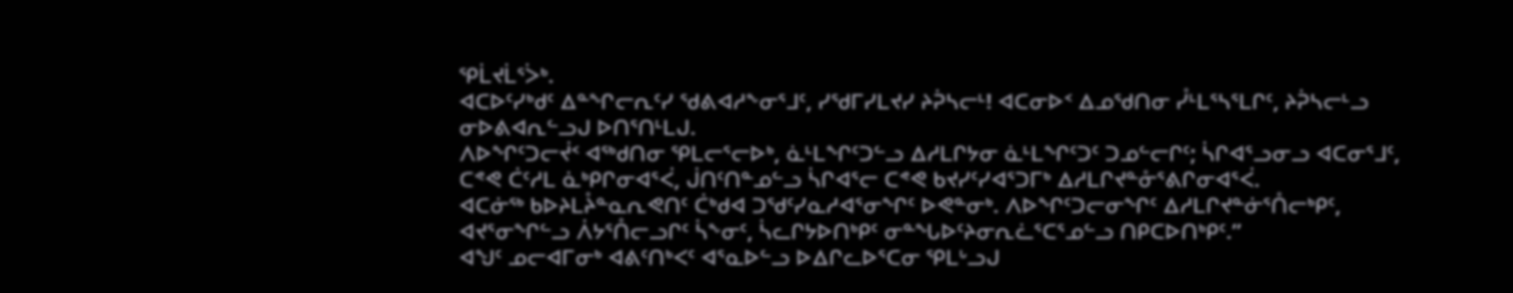ᕿᒫᔪᒫᕐᐴᒃ.
ᐊᑕᐅᑦᓯᒃᑯᑦ ᐃᓐᖏᓕᕆᑦᓯ ᖁᕕᐊᓱᖕᓂᕐᒧᑦ, ᓯᖁᒥᓯᒪᔪᓯ ᔨᕉᓴᓕᒻ! ᐊᑕᓂᐅᑉ ᐃᓄᖁᑎᓂ ᓮᒻᒪᕐᓴᕐᒪᒋᑦ, ᔨᕉᓴᓕᒻᓗ ᓂᐅᕕᐊᕆᓪᓗᒍ ᐅᑎᕐᑎᒻᒪᒍ.
ᐱᐅᖏᑦᑐᓕᔫᑉ ᐊᖅᑯᑎᓂ ᕿᒪᓕᕐᓕᐅᒃ, ᓈᒻᒪᖏᑦᑐᓪᓗ ᐃᓱᒪᒋᔭᓂ ᓈᒻᒪᖏᑦᑐᑦ ᑐᓄᓪᓕᒋᑦ; ᓵᒋᐊᕐᓗᓂᓗ ᐊᑕᓂᕐᒧᑦ, ᑕᕝᕙ ᑖᑦᓱᒪ ᓈᒃᑭᒋᓂᐊᕐᐹ, ᒎᑎᑦᑎᓐᓄᓪᓗ ᓵᒋᐊᕐᓕ ᑕᕝᕙ ᑲᔪᓯᑦᓯᐊᕐᑐᒥᒃ ᐃᓱᒪᒋᔪᓐᓁᕐᕕᒋᓂᐊᕐᐹ.
ᐊᑕᓃᖅ ᑲᐅᔨᒪᔧᓐᓇᕆᕙᑎᑦ ᑖᒃᑯᐊ ᑐᖁᑦᓯᓇᓱᐊᕐᓂᖏᑦ ᐅᕙᓐᓂᒃ. ᐱᐅᖏᑦᑐᓕᓂᖏᑦ ᐃᓱᒪᒋᔪᓐᓃᕐᑍᓕᒃᑭᑦ, ᐊᔪᕐᓂᖏᓪᓗ ᐲᔭᕐᑍᓕᓗᒋᑦ ᓵᖕᓂᑦ, ᓵᓚᒋᔭᐅᑎᒃᑭᑦ ᓂᓐᖓᐅᑦᔨᓂᕆᓛᕐᑕᕐᓄᓪᓗ ᑎᑭᑕᐅᑎᒃᑭᑦ.”
ᐊᖑᑦ ᓄᓕᐊᒥᓂᒃ ᐊᕕᑦᑎᒃᐸᑦ ᐊᕐᓇᐅᓪᓗ ᐅᐃᒋᓚᐅᕐᑕᓂ ᕿᒪᒡᓗᒍ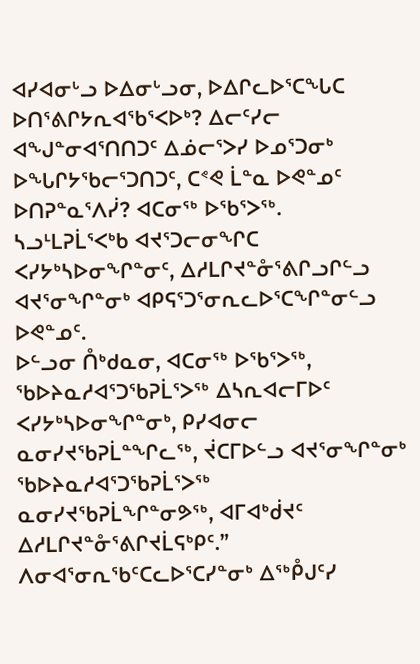ᐊᓯᐊᓂᒡᓗ ᐅᐃᓂᒡᓗᓂ, ᐅᐃᒋᓚᐅᕐᑕᖓᑕ ᐅᑎᕐᕕᒋᔭᕆᐊᖃᕐᐸᐅᒃ? ᐃᓕᑦᓯᓕ ᐊᖑᓐᓂᐊᕐᑎᑎᑐᑦ ᐃᓅᓕᕐᐳᓯ ᐅᓄᕐᑐᓂᒃ ᐅᖓᒋᔭᖃᓕᕐᑐᑎᑐᑦ, ᑕᕝᕙ ᒫᓐᓇ ᐅᕙᓐᓄᑦ ᐅᑎᕈᓐᓇᕐᐱᓰ? ᐊᑕᓂᖅ ᐅᖃᕐᐳᖅ.
ᓴᓗᒻᒪᕈᒫᕐᐸᒃᑲ ᐊᔪᕐᑐᓕᓂᖏᑕ ᐸᓯᔭᒃᓴᐅᓂᖏᓐᓂᑦ, ᐃᓱᒪᒋᔪᓐᓁᕐᕕᒋᓗᒋᓪᓗ ᐊᔪᕐᓂᖏᓐᓂᒃ ᐊᑭᕋᕐᑐᕐᓂᕆᓚᐅᕐᑕᖏᓐᓂᓪᓗ ᐅᕙᓐᓄᑦ.
ᐅᓪᓗᓂ ᑍᒃᑯᓇᓂ, ᐊᑕᓂᖅ ᐅᖃᕐᐳᖅ, ᖃᐅᔨᓇᓱᐊᕐᑐᖃᕈᒫᕐᐳᖅ ᐃᓴᕆᐊᓕᒥᐅᑦ ᐸᓯᔭᒃᓴᐅᓂᖏᓐᓂᒃ, ᑭᓯᐊᓂᓕ ᓇᓂᓯᔪᖃᕈᒫᓐᖏᓚᖅ, ᔫᑕᒥᐅᓪᓗ ᐊᔪᕐᓂᖏᓐᓂᒃ ᖃᐅᔨᓇᓱᐊᕐᑐᖃᕈᒫᕐᐳᖅ ᓇᓂᓯᔪᖃᕈᒫᖏᓐᓂᕗᖅ, ᐊᒥᐊᒃᑰᔪᑦ ᐃᓱᒪᒋᔪᓐᓁᕐᕕᒋᔪᒫᕋᒃᑭᑦ.”
ᐱᓂᐊᕐᓂᕆᖃᑦᑕᓚᐅᕐᑕᓯᓐᓂᒃ ᐃᖅᑬᒍᑦᓯ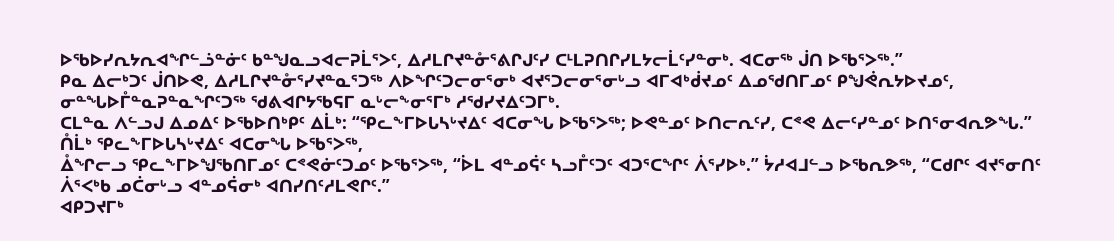ᐅᖃᐅᓯᕆᔭᕆᐊᖏᓪᓘᓐᓃᑦ ᑲᓐᖑᓇᓗᐊᓕᕈᒫᕐᐳᑦ, ᐃᓱᒪᒋᔪᓐᓁᕐᕕᒋᒍᑦᓯ ᑕᒻᒪᕈᑎᒋᓯᒪᔭᓕᒫᑦᓯᓐᓂᒃ. ᐊᑕᓂᖅ ᒎᑎ ᐅᖃᕐᐳᖅ.”
ᑭᓇ ᐃᓕᒃᑐᑦ ᒎᑎᐅᕙ, ᐃᓱᒪᒋᔪᓐᓁᕐᓯᔪᓐᓇᕐᑐᖅ ᐱᐅᖏᑦᑐᓕᓂᕐᓂᒃ ᐊᔪᕐᑐᓕᓂᕐᓂᒡᓗ ᐊᒥᐊᒃᑰᔪᓄᑦ ᐃᓄᖁᑎᒥᓄᑦ ᑭᖑᕚᕆᔭᐅᔪᓄᑦ, ᓂᓐᖓᐅᒤᓐᓇᕈᓐᓇᖏᑦᑐᖅ ᖁᕕᐊᒋᔭᖃᕋᒥ ᓇᒡᓕᖕᓂᕐᒥᒃ ᓱᖁᓯᔪᐃᑦᑐᒥᒃ.
ᑕᒪᓐᓇ ᐱᓪᓗᒍ ᐃᓄᐃᑦ ᐅᖃᐅᑎᒃᑭᑦ ᐃᒫᒃ: “ᕿᓚᖕᒥᐅᒐᓴᒡᔪᐃᑦ ᐊᑕᓂᖓ ᐅᖃᕐᐳᖅ; ᐅᕙᓐᓄᑦ ᐅᑎᓕᕆᑦᓯ, ᑕᕝᕙ ᐃᓕᑦᓯᓐᓄᑦ ᐅᑎᕐᓂᐊᕆᕗᖓ.” ᑍᒫᒃ ᕿᓚᖕᒥᐅᒐᓴᒡᔪᐃᑦ ᐊᑕᓂᖓ ᐅᖃᕐᐳᖅ,
ᐂᖏᓕᓗ ᕿᓚᖕᒥᐅᖑᖃᑎᒥᓄᑦ ᑕᕝᕙᓃᑦᑐᓄᑦ ᐅᖃᕐᐳᖅ, “ᐆᒪ ᐊᓐᓄᕌᑦ ᓴᓗᒤᑦᑐᑦ ᐊᑐᕐᑕᖏᑦ ᐲᕐᓯᐅᒃ.” ᔮᓱᐊᒧᓪᓗ ᐅᖃᕆᕗᖅ, “ᑕᑯᒋᑦ ᐊᔪᕐᓂᑎᑦ ᐲᕐᐸᒃᑲ ᓄᑖᓂᒡᓗ ᐊᓐᓄᕌᓂᒃ ᐊᑎᓯᑎᑦᓱᒪᕙᒋᑦ.”
ᐊᑭᑐᔪᒥᒃ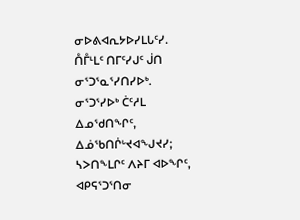ᓂᐅᕕᐊᕆᔭᐅᓯᒪᒐᑦᓯ. ᑍᒤᒻᒪᑦ ᑎᒥᑦᓯᒍᑦ ᒎᑎ ᓂᕐᑐᕐᓇᕐᓯᑎᓯᐅᒃ.
ᓂᕐᑐᕐᓯᐅᒃ ᑖᑦᓱᒪ ᐃᓄᖁᑎᖏᑦ, ᐃᓅᖃᑎᒌᒡᔪᐊᖑᔪᓯ; ᓴᐳᑎᖕᒪᒋᑦ ᐱᔨᒥ ᐊᐅᖏᑦ, ᐊᑭᕋᕐᑐᕐᑎᓂ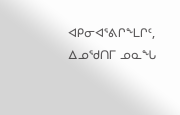ᐊᑭᓂᐊᕐᕕᒋᖕᒪᒋᑦ, ᐃᓄᖁᑎᒥ ᓄᓇᖓ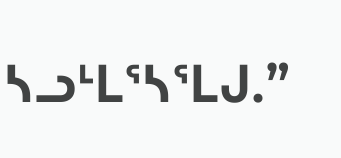ᓴᓗᒻᒪᕐᓴᕐᒪᒍ.”